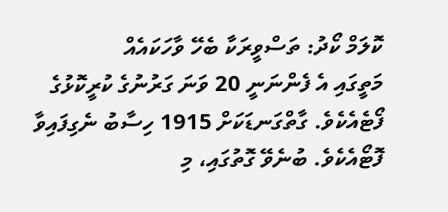ކޮލަމް ކޯދު: ތަސްވީރަކާ ބެހޭ ވާހަކައެއް
މަތީގައި އެ ފެންނަނީ 20 ވަނަ ގަރުނުގެ ކުރީކޮޅުގެ ފޯޓެއެކެވެ. ގާތްގަނޑަކަށް 1915 ހިސާބު ނެގިފައިވާ ފޮޓޯއެކެވެ. ބުނެވޭ ގޮތުގައި، މި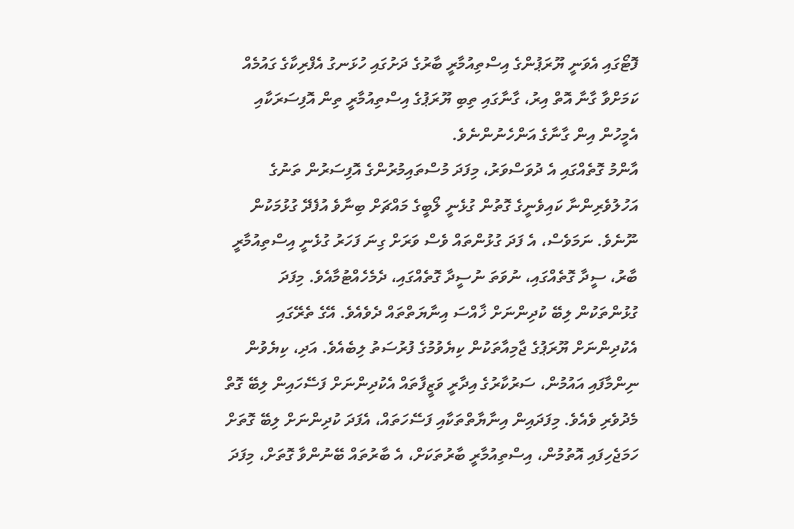ފޮޓޯގައި އެވަނީ ޔޫރަޕުންގެ އިސްތިއުމާރީ ބާރުގެ ދަށުގައި ހުޅަނގު އެފްރިކާގެ ގައުމެއް ކަމަށްވާ ގާނާ އޮތް އިރު، ގާނާގައި ތިބި ޔޫރަޕުގެ އިސްތިއުމާރީ ތިން އޮފިސަރަކާއި އެމީހުން އިން ގާނާގެ އަންހެނުންނެވެ.
އާންމު ގޮތެއްގައި އެ ދުވަސްވަރު، މިފަދަ މުސްތައިމުރުންގެ އޮފިސަރުން ތަނުގެ އަހުލުވެރިންނާ ކައިވެނީގެ ގޮތުން ގުޅެނީ ލޯބީގެ މައްޗަށް ބިނާވެ އުފެދޭ ގުޅުމަކުން ނޫނެވެ. ނަމަވެސް، އެ ފަދަ ގުޅުންތައް ވެސް ވަރަށް ގިނަ ފަހަރު ގުޅެނީ އިސްތިއުމާރީ ބާރު، ސީދާ ގޮތެއްގައި، ނުވަތަ ނުސީދާ ގޮތެއްގައި، ދެމެހެއްޓުމާއެވެ. މިފަދަ ގުޅުންތަކުން ލިބޭ ކުދިންނަށް ޚާއްސަ އިނާޔަތްތައް ދެވެއެވެ. އޭގެ ތެރޭގައި އެކުދިންނަށް ޔޫރަޕުގެ ޖާމިއާތަކުން ކިޔެވުމުގެ ފުރުސަތު ލިބެއެވެ. އަދި، ކިޔެވުން ނިންމާފައި އައުމުން، ސަރުކާރުގެ އިދާރީ ވަޒީފާތައް އެކުދިންނަށް ފަސޭހައިން ލިބޭ ގޮތް މެދުވެރި ވެއެވެ. މިފަދައިން އިނާޔާތްތަކާއި ފަސޭހަތައް، އެފަދަ ކުދިންނަށް ލިބޭ ގޮތަށް ހަމަޖެހިފައި އޮތުމުން، އިސްތިއުމާރީ ބާރުތަކަށް، އެ ބާރުތައް ބޭނުންވާ ގޮތަށް، މިފަދަ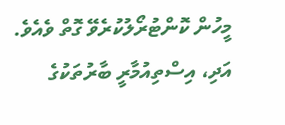މީހުން ކޮންޓުރޯލުކުރެވޭ ގޮތް ވެއެވެ. އަދި، އިސްތިއުމާރީ ބާރުތަކުގެ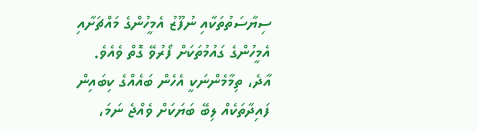ސިޔާސަތުތަކާއި ނުފޫޒު އެމީހުންގެ މައްޗަށާއި އެމީހުންގެ ގައުމުތަކަށް ފޯރުވޭ ގޮތް ވެއެވެ.
އާދެ، ތިމާމެންނަކީ އެހެން ބައެއްގެ ކިބައިން ފައިދާތަކެއް ލިބޭ ބަޔަކަށް ވެއްޖެ ނަމަ،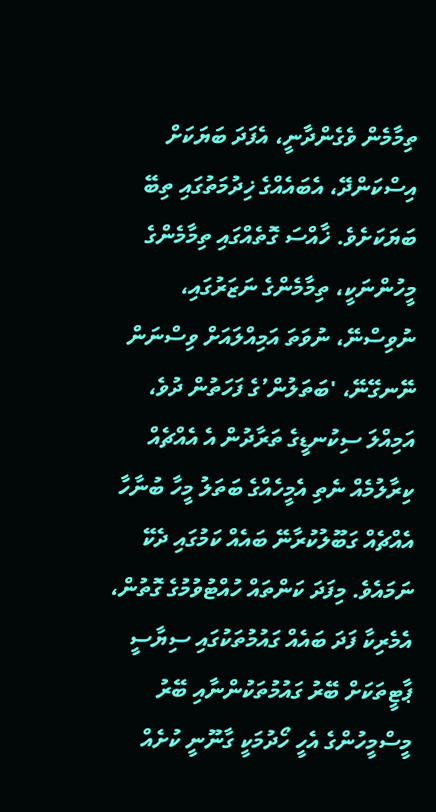ތިމާމެން ވެގެންދާނީ، އެފަދަ ބަޔަކަށް އިސްކަންދޭ، އެބައެއްގެ ޚިދުމަތުގައި ތިބޭ ބަޔަކަށެވެ. ޚާއްސަ ގޮތެއްގައި ތިމާމެންގެ މީހުންނަކީ، ތިމާމެންގެ ނަޒަރުގައި، ނުވިސްނޭ، ނުވަތަ އަމިއްލައަށް ވިސްނަން ނޭނގޭނޭ، 'ބަތަލުން’ގެ ފަހަތުން ދުވެ، އަމިއްލަ ސިކުނޑީގެ ތަރާދުން އެ އެއްޗެއް ކިރާލުމެއް ނެތި އެމީހެއްގެ ބަތަލު މީހާ ބުނާހާ އެއްޗެއް ގަބޫލުކުރާނޭ ބައެއް ކަމުގައި ދެކޭ ނަމައެވެ. މިފަދަ ކަންތައް ހުއްޓުވުމުގެ ގޮތުން، އެމެރިކާ ފަދަ ބައެއް ގައުމުތަކުގައި ސިޔާސީ ޕާޓީތަކަށް ބޭރު ގައުމުތަކުންނާއި ބޭރު މީސްމީހުންގެ އެހީ ހޯދުމަކީ ގާނޫނީ ކުށެއް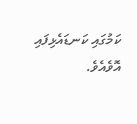ކަމުގައި ކަނޑައެޅިފައި އޮވެއެވެ.